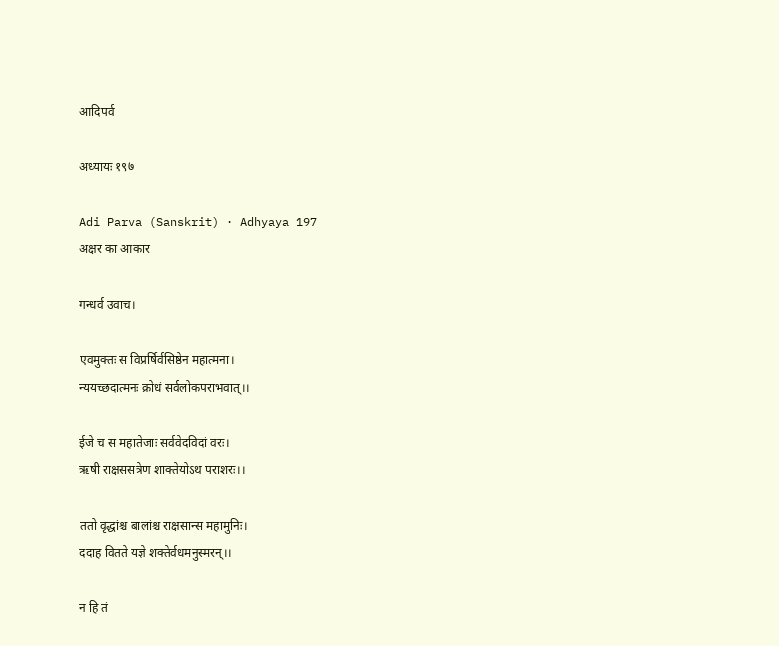आदिपर्व

अध्यायः १९७

Adi Parva (Sanskrit) · Adhyaya 197
अक्षर का आकार

गन्धर्व उवाच।

एवमुक्तः स विप्रर्षिर्वसिष्ठेन महात्मना।
न्ययच्छदात्मनः क्रोधं सर्वलोकपराभवात्।।

ईजे च स महातेजाः सर्ववेदविदां वरः।
ऋषी राक्षससत्रेण शाक्तेयोऽथ पराशरः।।

ततो वृद्धांश्च बालांश्च राक्षसान्स महामुनिः।
ददाह वितते यज्ञे शक्तेर्वधमनुस्मरन्।।

न हि तं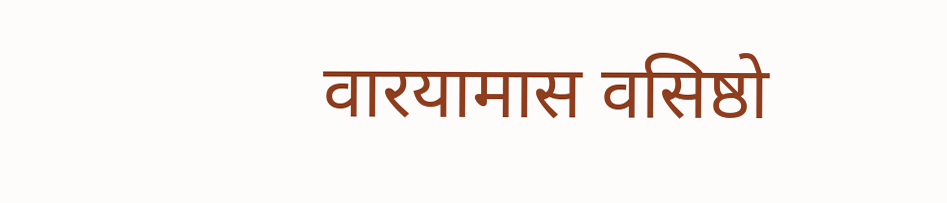वारयामास वसिष्ठो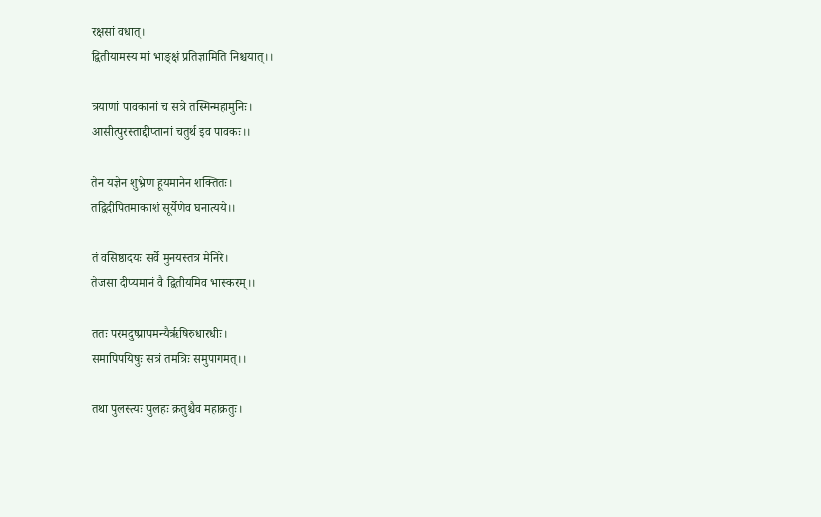रक्षसां वधात्।
द्वितीयामस्य मां भाङ्क्षं प्रतिज्ञामिति निश्चयात्।।

त्रयाणां पावकानां च सत्रे तस्मिन्महामुनिः।
आसीत्पुरस्ताद्दीप्तानां चतुर्थ इव पावकः।।

तेन यज्ञेन शुभ्रेण हूयमानेन शक्तितः।
तद्विदीपितमाकाशं सूर्येणेव घनात्यये।।

तं वसिष्ठादयः सर्वे मुनयस्तत्र मेनिरे।
तेजसा दीप्यमानं वै द्वितीयमिव भास्करम्।।

ततः परमदुष्प्रापमन्यैर्ऋषिरुधारधीः।
समापिपयिषुः सत्रं तमत्रिः समुपागमत्।।

तथा पुलस्त्यः पुलहः क्रतुश्चैव महाक्रतुः।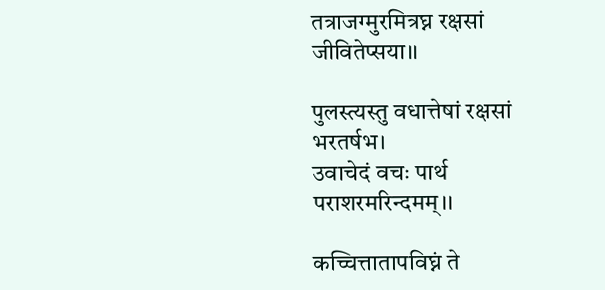तत्राजग्मुरमित्रघ्न रक्षसां जीवितेप्सया।।

पुलस्त्यस्तु वधात्तेषां रक्षसां भरतर्षभ।
उवाचेदं वचः पार्थ पराशरमरिन्दमम्।।

कच्चित्तातापविघ्नं ते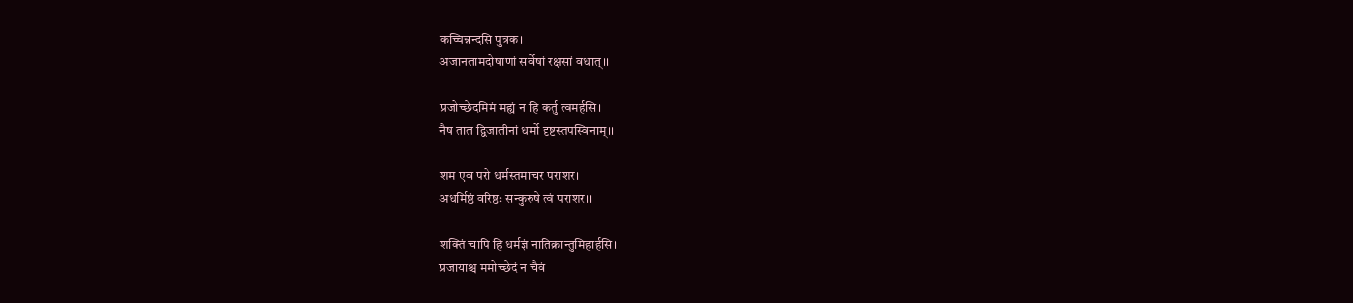कच्चिन्नन्दसि पुत्रक।
अजानतामदोषाणां सर्वेषां रक्षसां वधात्।।

प्रजोच्छेदमिमं मह्यं न हि कर्तु त्वमर्हसि।
नैष तात द्विजातीनां धर्मो दृष्टस्तपस्विनाम्।।

शम एव परो धर्मस्तमाचर पराशर।
अधर्मिष्ठं वरिष्ठः सन्कुरुषे त्वं पराशर।।

शक्तिं चापि हि धर्मज्ञं नातिक्रान्तुमिहार्हसि।
प्रजायाश्च ममोच्छेदं न चैवं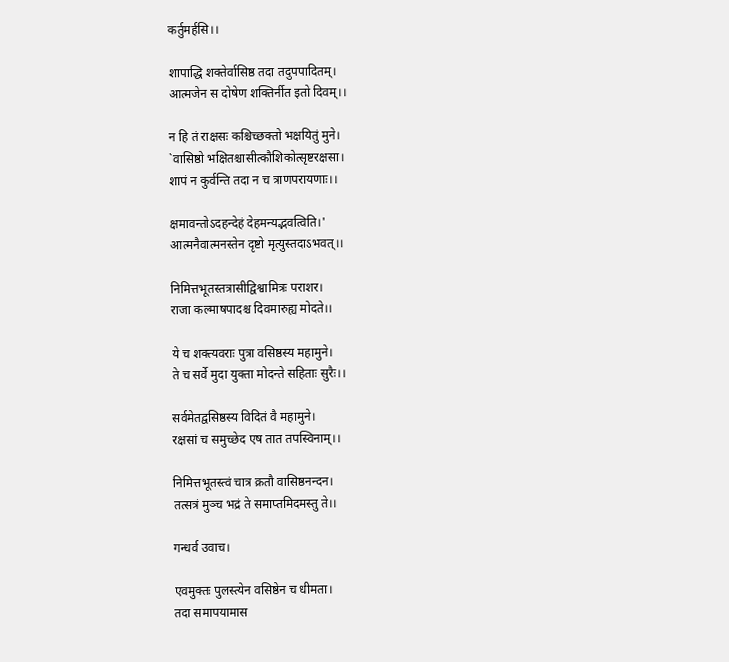कर्तुमर्हसि।।

शापाद्धि शक्तेर्वासिष्ठ तदा तदुपपादितम्।
आत्मजेन स दोषेण शक्तिर्नीत इतो दिवम्।।

न हि तं राक्षसः कश्चिच्छक्तो भक्षयितुं मुने।
`वासिष्ठो भक्षितश्चासीत्कौशिकोत्सृष्टरक्षसा।
शापं न कुर्वन्ति तदा न च त्राणपरायणाः।।

क्षमावन्तोऽदहन्देहं देहमन्यद्भवत्विति।'
आत्मनैवात्मनस्तेन दृष्टो मृत्युस्तदाऽभवत्।।

निमित्तभूतस्तत्रासीद्विश्वामित्रः पराशर।
राजा कल्माषपादश्च दिवमारुह्य मोदते।।

ये च शक्त्यवराः पुत्रा वसिष्ठस्य महामुने।
ते च सर्वे मुदा युक्ता मोदन्ते सहिताः सुरैः।।

सर्वमेतद्वसिष्ठस्य विदितं वै महामुने।
रक्षसां च समुच्छेद एष तात तपस्विनाम्।।

निमित्तभूतस्त्वं चात्र क्रतौ वासिष्ठनन्दन।
तत्सत्रं मुञ्च भद्रं ते समाप्तमिदमस्तु ते।।

गन्धर्व उवाच।

एवमुक्तः पुलस्त्येन वसिष्ठेन च धीमता।
तदा समापयामास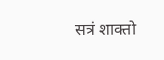सत्रं शाक्तो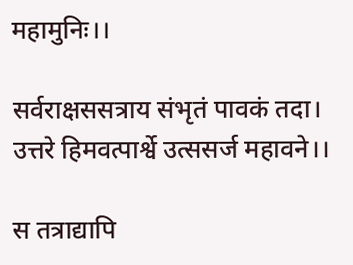महामुनिः।।

सर्वराक्षससत्राय संभृतं पावकं तदा।
उत्तरे हिमवत्पार्श्वे उत्ससर्ज महावने।।

स तत्राद्यापि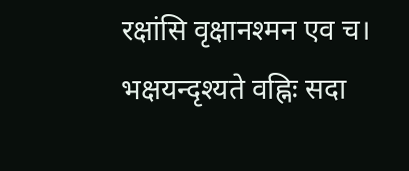रक्षांसि वृक्षानश्मन एव च।
भक्षयन्दृश्यते वह्निः सदा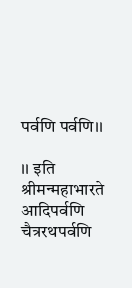पर्वणि पर्वणि।।

।। इति श्रीमन्महाभारते आदिपर्वणि
चैत्ररथपर्वणि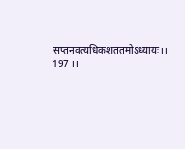सप्तनवत्यधिकशततमोऽध्यायः।। 197 ।।